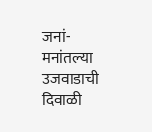जनां- मनांतल्या उजवाडाची दिवाळी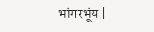भांगरभूंय |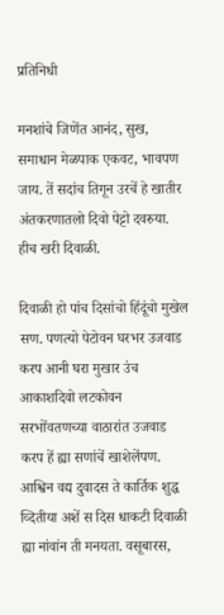प्रतिनिधी

मनशांचे जिणेंत आनंद, सुख, समाधान मेळपाक एकवट, भावपण जाय. तें सदांच तिगून उरचें हे खातीर अंतकरणातलो दिवो पेट्टो दवरुया. हीच खरी दिवाळी.

दिवाळी हो पांच दिसांचो हिंदूंचो मुखेल सण. पणत्यो पेटोवन घरभर उजवाड करप आनी घरा मुखार उंच आकाशदिवो लटकोवन सरभोंवतणच्या वाठारांत उजवाड करप हें ह्या सणांचें खाशेलेंपण. आश्विन वद्य दुवादस ते कार्तिक शुद्ध व्दितीया अशें स दिस धाकटी दिवाळी ह्या नांवांन ती मनयता. वसूबारस,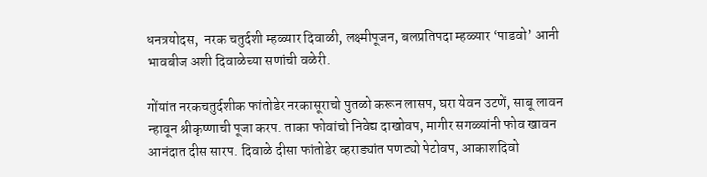धनत्रयोदस,  नरक चतुर्दशी म्हळ्यार दिवाळी, लक्ष्मीपूजन, बलप्रतिपदा म्हळ्यार ‘पाडवो’ आनी भावबीज अशी दिवाळेच्या सणांची वळेरी.

गोंयांत नरकचतुर्दशीक फांतोडेर नरकासूराचो पुतळो करून लासप, घरा येवन उटणें, साबू लावन न्हावून श्रीकृष्णाची पूजा करप. ताका फोवांचो निवेद्य दाखोवप, मागीर सगळ्यांनी फोव खावन आनंदात दीस सारप. दिवाळे दीसा फांतोडेर व्हराड्यांत पणट्यो पेटोवप, आकाशदिवो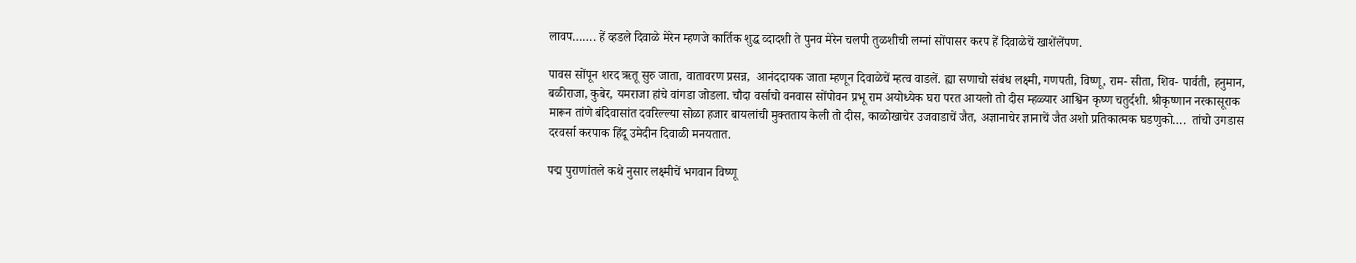लावप……. हें व्हडले दिवाळे मेरेन म्हणजे कार्तिक शुद्ध व्दादशी ते पुनव मेरेन चलपी तुळशीची लग्नां सोंपासर करप हें दिवाळेचें खाशेंलेंपण.

पावस सोंपून शरद ऋतू सुरु जाता, वातावरण प्रसन्न,  आनंददायक जाता म्हणून दिवाळेचें म्हत्व वाडलें. ह्या सणाचो संबंध लक्ष्मी, गणपती, विष्णू, राम- सीता, शिव- पार्वती, हनुमान, बळीराजा, कुबेर, यमराजा हांचे वांगडा जोडला. चौदा वर्साचो वनवास सोंपोवन प्रभू राम अयोध्येक घरा परत आयलो तो दीस म्हळ्यार आश्विन कृष्ण चतुर्दशी. श्रीकृष्णान नरकासूराक मारून तांणे बंदिवासांत दवरिल्ल्या सोळा हजार बायलांची मुक्तताय केली तो दीस, काळोखाचेर उजवाडाचें जैत, अज्ञानाचेर ज्ञानाचें जैत अशो प्रतिकात्मक घडणुको….  तांचो उगडास दरवर्सा करपाक हिंदू उमेदीन दिवाळी मनयतात.

पद्म पुराणांतले कथे नुसार लक्ष्मीचें भगवान विष्णू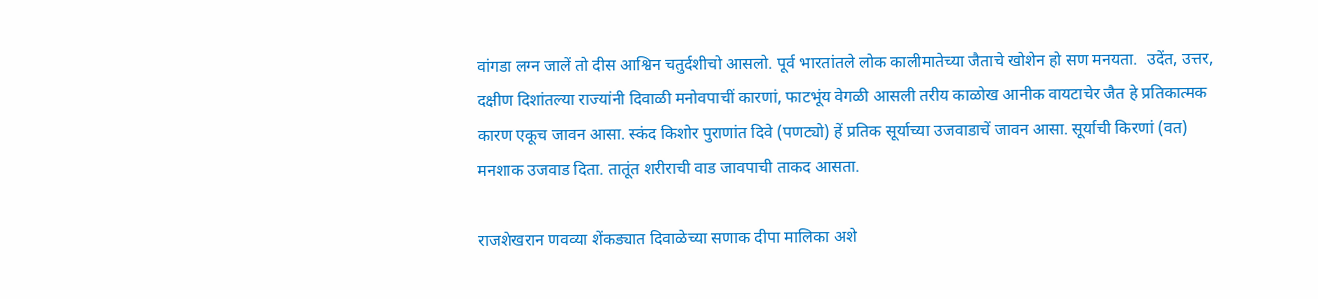वांगडा लग्न जालें तो दीस आश्विन चतुर्दशीचो आसलो. पूर्व भारतांतले लोक कालीमातेच्या जैताचे खोशेन हो सण मनयता.  उदेंत, उत्तर, दक्षीण दिशांतल्या राज्यांनी दिवाळी मनोवपाचीं कारणां, फाटभूंय वेगळी आसली तरीय काळोख आनीक वायटाचेर जैत हे प्रतिकात्मक कारण एकूच जावन आसा. स्कंद किशोर पुराणांत दिवे (पणट्यो) हें प्रतिक सूर्याच्या उजवाडाचें जावन आसा. सूर्याची किरणां (वत) मनशाक उजवाड दिता. तातूंत शरीराची वाड जावपाची ताकद आसता.

राजशेखरान णवव्या शेंकड्यात दिवाळेच्या सणाक दीपा मालिका अशे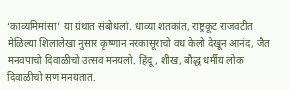‘काव्यमिमांसा’ या ग्रंथात संबोधलां. धाव्या शतकांत, राष्ट्रकूट राजवटीत मेळिल्या शिलालेखा नुसार कृष्णान नरकासूराचो वध केलो देखून आनंद, जैत मनवपाचो दिवाळीचो उत्सव मनयलो. हिंदू, शीख, बौद्ध धर्मीय लोक दिवाळीचो सण मनयतात.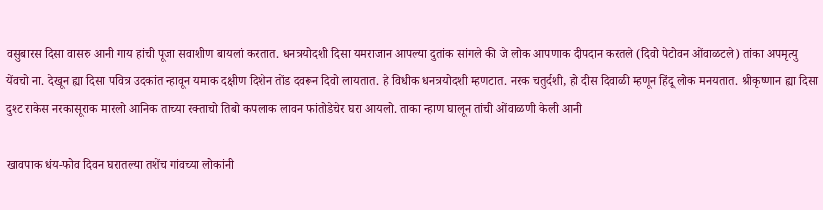वसुबारस दिसा वासरु आनी गाय हांची पूजा सवाशीण बायलां करतात. धनत्रयोदशी दिसा यमराजान आपल्या दुतांक सांगले की जे लोक आपणाक दीपदान करतले (दिवो पेटोवन ओंवाळटले) तांका अपमृत्यु येंवचो ना. देखून ह्या दिसा पवित्र उदकांत न्हावून यमाक दक्षीण दिशेन तोंड दवरून दिवो लायतात. हे विधीक धनत्रयोदशी म्हणटात. नरक चतुर्दशी, हो दीस दिवाळी म्हणून हिंदू लोक मनयतात. श्रीकृष्णान ह्या दिसा दुश्ट राकेस नरकासूराक मारलो आनिक ताच्या रक्ताचो तिबो कपलाक लावन फांतोडेचेर घरा आयलो. ताका न्हाण घालून तांची ओंवाळणी केली आनी

खावपाक धंय-फोव दिवन घरातल्या तशेंच गांवच्या लोकांनी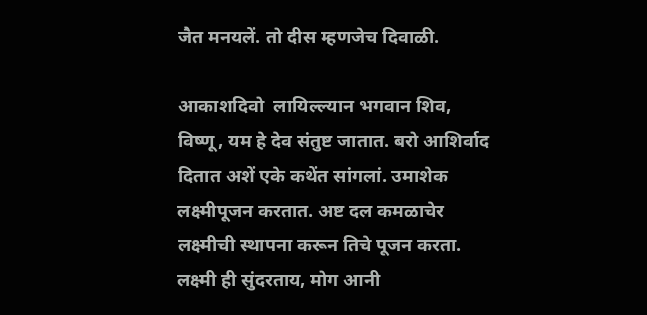जैत मनयलें. तो दीस म्हणजेच दिवाळी.

आकाशदिवो  लायिल्ल्यान भगवान शिव, विष्णू, यम हे देव संतुष्ट जातात. बरो आशिर्वाद दितात अशें एके कथेंत सांगलां. उमाशेक लक्ष्मीपूजन करतात. अष्ट दल कमळाचेर लक्ष्मीची स्थापना करून तिचे पूजन करता. लक्ष्मी ही सुंदरताय, मोग आनी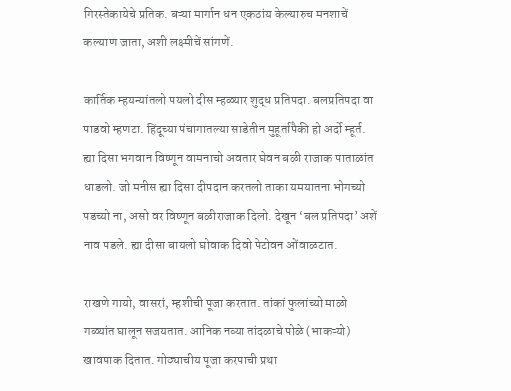गिरस्तेकायेचे प्रतिक. बऱ्या मार्गान धन एकठांय केल्यारुच मनशाचें कल्याण जाता, अशी लक्ष्मीचें सांगणें.

कार्तिक म्हयन्यांतलो पयलो दीस म्हळ्यार शुद्ध प्रतिपदा. बलप्रतिपदा वा पाडवो म्हणटा. हिंदूच्या पंचागातल्या साडेतीन मुहूर्तापैकी हो अर्दो म्हूर्त. ह्या दिसा भगवान विष्णून वामनाचो अवतार घेवन बळी राजाक पाताळांत धाडलो. जो मनीस ह्या दिसा दीपदान करतलो ताका यमयातना भोगच्यो पडच्यो ना, असो वर विष्णून बळीराजाक दिलो. देखून ‘बल प्रतिपदा’ अशें नाव पडले. ह्या दीसा बायलो घोवाक दिवो पेटोवन ओंवाळटात.

राखणे गायो, वासरां, म्हशीची पूजा करतात. तांकां फुलांच्यो माळो गळ्यांत घालून सजयतात. आनिक नव्या तांदळाचे पोळे (भाकऱ्यो) खावपाक दितात. गोठ्याचीय पूजा करपाची प्रथा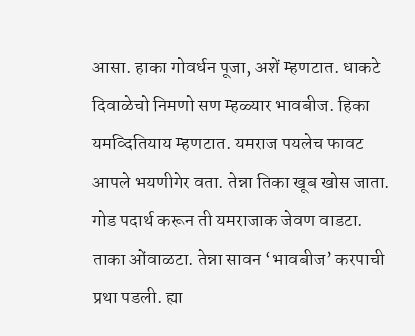आसा. हाका गोवर्धन पूजा, अशें म्हणटात. धाकटे  दिवाळेचो निमणो सण म्हळ्यार भावबीज. हिका यमव्दितियाय म्हणटात. यमराज पयलेच फावट आपले भयणीगेर वता. तेन्ना तिका खूब खोस जाता. गोड पदार्थ करून ती यमराजाक जेवण वाडटा. ताका ओंवाळटा. तेन्ना सावन ‘भावबीज’ करपाची प्रथा पडली. ह्या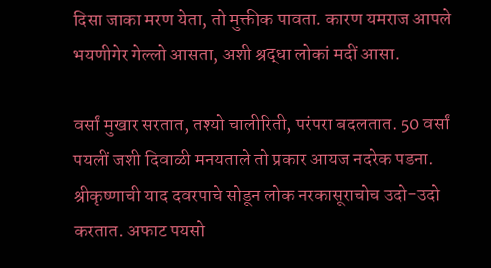दिसा जाका मरण येता, तो मुक्तीक पावता. कारण यमराज आपले भयणीगेर गेल्लो आसता, अशी श्रद्धा लोकां मदीं आसा.

वर्सां मुखार सरतात, तश्यो चालीरिती, परंपरा बदलतात. 50 वर्सां पयलीं जशी दिवाळी मनयताले तो प्रकार आयज नदरेक पडना. श्रीकृष्णाची याद दवरपाचे सोडून लोक नरकासूराचोच उदो-उदो करतात. अफाट पयसो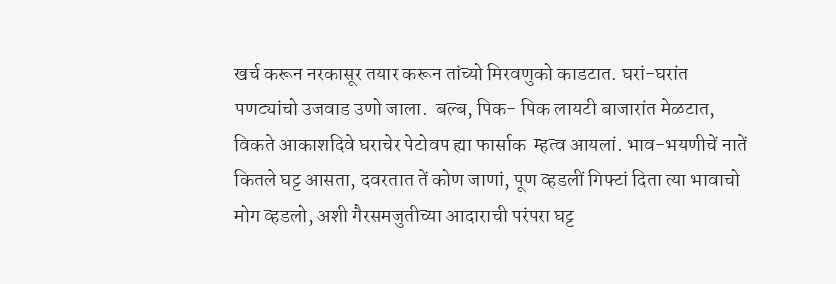खर्च करून नरकासूर तयार करून तांच्यो मिरवणुको काडटात. घरां-घरांत पणट्यांचो उजवाड उणो जाला.  बल्ब, पिक- पिक लायटी बाजारांत मेळटात, विकते आकाशदिवे घराचेर पेटोवप ह्या फार्साक  म्हत्व आयलां. भाव-भयणीचें नातें कितले घट्ट आसता, दवरतात तें कोण जाणां, पूण व्हडलीं गिफ्टां दिता त्या भावाचो मोग व्हडलो, अशी गैरसमजुतीच्या आदाराची परंपरा घट्ट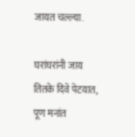जायत चल्ल्या.

घरांघरांनी जाय तितके दिवे पेटयात, पूण मनांत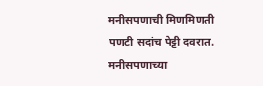मनीसपणाची मिणमिणती पणटी सदांच पेट्टी दवरात. मनीसपणाच्या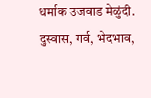धर्माक उजवाड मेळुंदी. दुस्वास, गर्व, भेदभाव,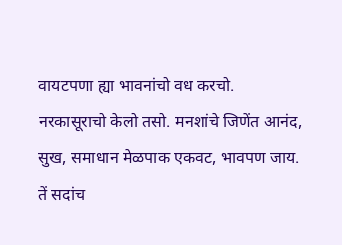वायटपणा ह्या भावनांचो वध करचो. नरकासूराचो केलो तसो. मनशांचे जिणेंत आनंद, सुख, समाधान मेळपाक एकवट, भावपण जाय. तें सदांच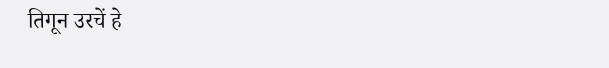तिगून उरचें हे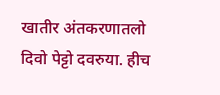खातीर अंतकरणातलो दिवो पेट्टो दवरुया. हीच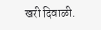खरी दिवाळी.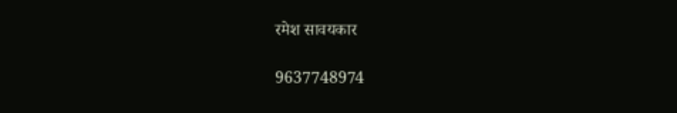रमेश सावयकार

9637748974